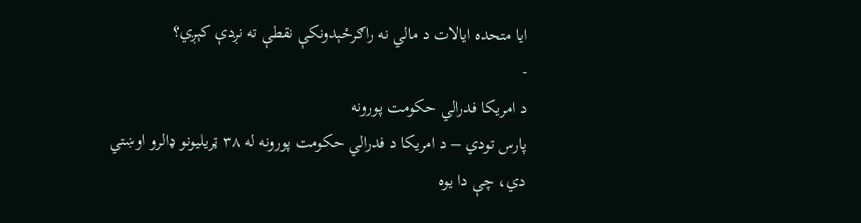ایا متحده ایالات د مالي نه راګرځېدونکې نقطې ته نږدې کېږي؟
-
د امریکا فدرالي حکومت پورونه
پارس تودي – د امریکا د فدرالي حکومت پورونه له ۳۸ ټریلیونو ډالرو اوښتي دي، چې دا یوه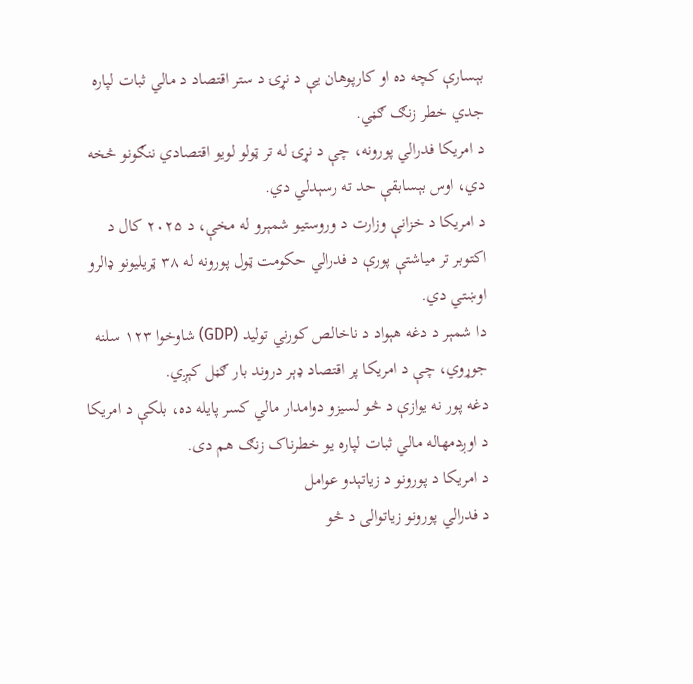بېسارې کچه ده او کارپوهان یې د نړۍ د ستر اقتصاد د مالي ثبات لپاره جدي خطر زنګ ګڼي.
د امریکا فدرالي پورونه، چې د نړۍ له تر ټولو لویو اقتصادي ننګونو څخه دي، اوس بېسابقې حد ته رسېدلي دي.
د امریکا د خزانې وزارت د وروستیو شمېرو له مخې، د ۲۰۲۵ کال د اکتوبر تر میاشتې پورې د فدرالي حکومت ټول پورونه له ۳۸ ټریلیونو ډالرو اوښتي دي.
دا شمېر د دغه هېواد د ناخالص کورني تولید (GDP) شاوخوا ۱۲۳ سلنه جوړوي، چې د امریکا پر اقتصاد ډېر دروند بار ګڼل کېږي.
دغه پور نه یوازې د څو لسیزو دوامدار مالي کسر پایله ده، بلکې د امریکا د اوږدمهاله مالي ثبات لپاره یو خطرناک زنګ هم دی.
د امریکا د پورونو د زیاتېدو عوامل
د فدرالي پورونو زیاتوالی د څو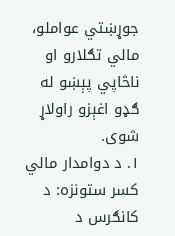جوړښتي عواملو، مالي تګلارو او ناڅاپي پېښو له ګډو اغېزو راولاړ شوی.
۱. د دوامدار مالي کسر ستونزه: د کانګرس د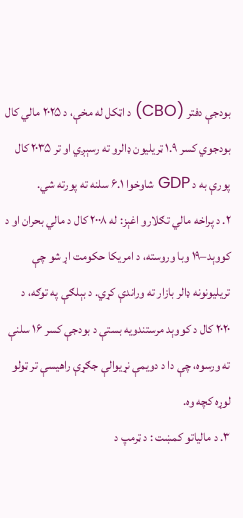بودجې دفتر (CBO) د اټکل له مخې، د ۲۰۲۵ مالي کال بودجوي کسر ۱.۹ ټریلیون ډالرو ته رسېږي او تر ۲۰۳۵ کال پورې به د GDP شاوخوا ۶.۱ سلنه ته پورته شي.
۲. د پراخه مالي تګلارو اغېز: له ۲۰۰۸ کال د مالي بحران او د کووېد–۱۹ وبا وروسته، د امریکا حکومت اړ شو چې تریلیونونه ډالر بازار ته وراندې کړي. د بېلګې په توګه، د ۲۰۲۰ کال د کووېد مرستندویه بستې د بودجې کسر ۱۶ سلنې ته ورسوه، چې دا د دویمې نړیوالې جګړې راهیسې تر ټولو لوړه کچه وه.
۳. د مالیاتو کمښت : د ټرمپ د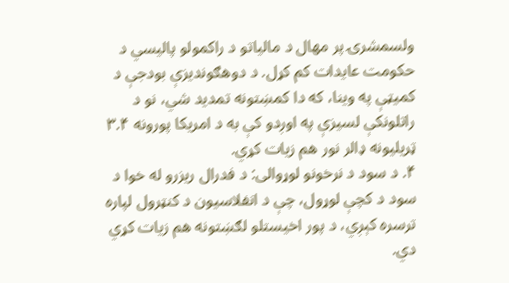ولسمشرۍ پر مهال د مالیاتو د راکمولو پالیسي د حکومت عایدات کم کړل. د دوهګوندیزې بودجې د کمیټې په وینا، که دا کمښتونه تمدید شي، نو د راتلونکې لسیزې په اوږدو کې به د امریکا پورونه ۳.۴ ټریلیونه ډالر نور هم زیات کړي.
۴. د سود د نرخونو لوړوالی: د فدرال ریزرو له خوا د سود د کچې لوړول، چې د انفلاسیون د کنټرول لپاره ترسره کېږي، د پور اخیستلو لګښتونه هم زیات کړي دي.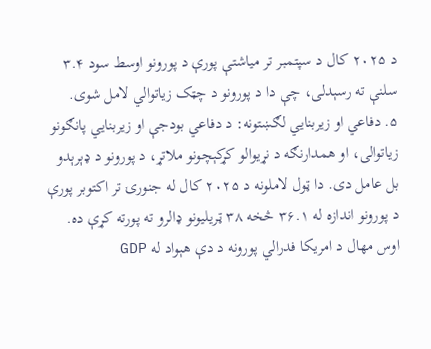د ۲۰۲۵ کال د سپتمبر تر میاشتې پورې د پورونو اوسط سود ۳.۴ سلنې ته رسېدلی، چې دا د پورونو د چټک زیاتوالي لامل شوی.
۵. دفاعي او زیربنایي لګښتونه: د دفاعي بودجې او زیربنایي پانګونو زیاتوالی، او همدارنګه د نړیوالو کړکېچونو ملاتړ، د پورونو د ډېرېدو بل عامل دی. دا ټول لاملونه د ۲۰۲۵ کال له جنورۍ تر اکتوبر پورې د پورونو اندازه له ۳۶.۱ څخه ۳۸ ټریلیونو ډالرو ته پورته کړې ده.
اوس مهال د امریکا فدرالي پورونه د دې هېواد له GDP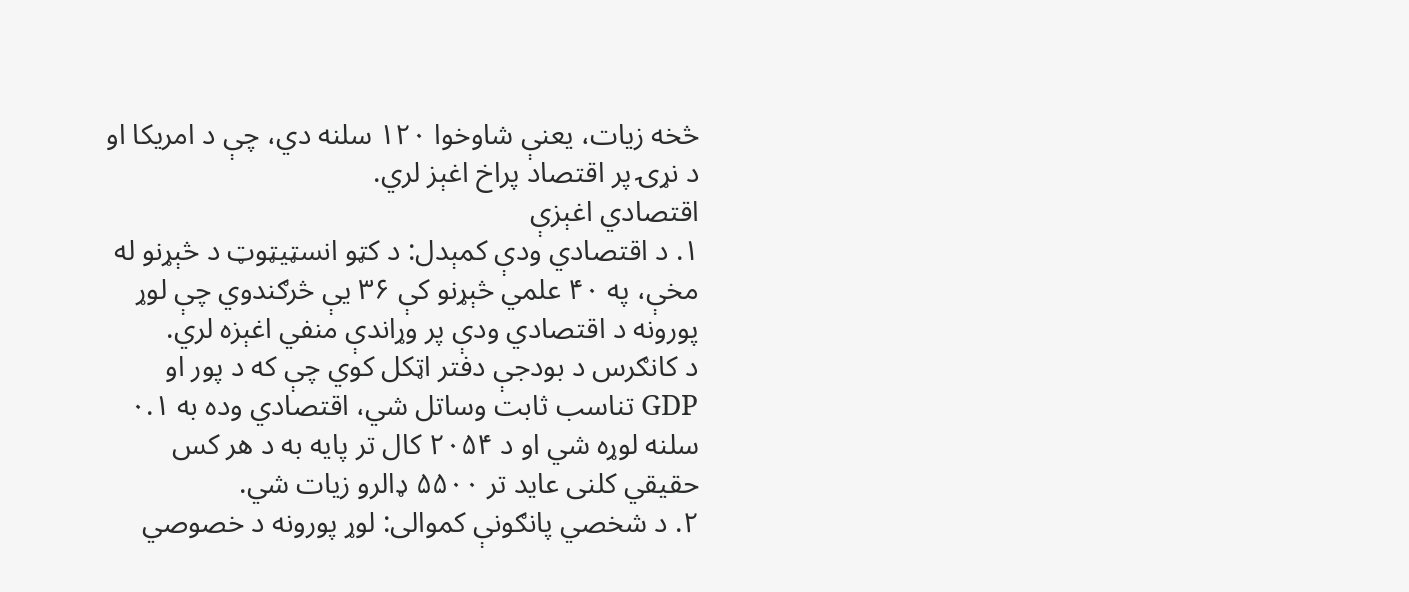څخه زیات، یعنې شاوخوا ۱۲۰ سلنه دي، چې د امریکا او د نړۍ پر اقتصاد پراخ اغېز لري.
اقتصادي اغېزې
۱. د اقتصادي ودې کمېدل: د کټو انسټیټوټ د څېړنو له مخې، په ۴۰ علمي څېړنو کې ۳۶ یې څرګندوي چې لوړ پورونه د اقتصادي ودې پر وړاندې منفي اغېزه لري.
د کانګرس د بودجې دفتر اټکل کوي چې که د پور او GDP تناسب ثابت وساتل شي، اقتصادي وده به ۰.۱ سلنه لوړه شي او د ۲۰۵۴ کال تر پایه به د هر کس حقیقي کلنی عاید تر ۵۵۰۰ ډالرو زیات شي.
۲. د شخصي پانګونې کموالی: لوړ پورونه د خصوصي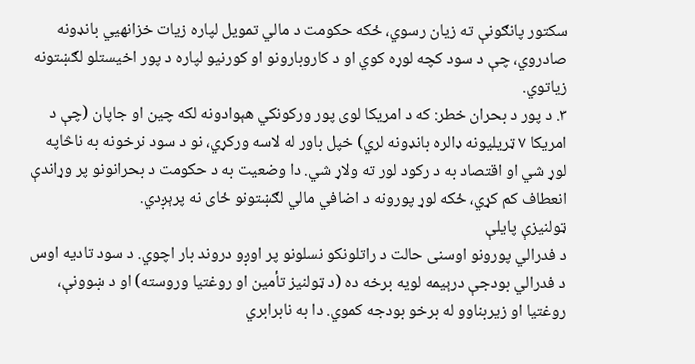سکتور پانګونې ته زیان رسوي، ځکه حکومت د مالي تمویل لپاره زیات خزانهيي بانډونه صادروي، چې د سود کچه لوړه کوي او د کاروبارونو او کورنیو لپاره د پور اخیستلو لګښتونه زیاتوي.
۳. د پور د بحران خطر: که د امریکا لوی پور ورکونکي هېوادونه لکه چین او جاپان (چې د امریکا ۷ ټریلیونه ډالره بانډونه لري) خپل باور له لاسه ورکړي، نو د سود نرخونه به ناڅاپه لوړ شي او اقتصاد به د رکود لور ته ولاړ شي. دا وضعیت به د حکومت د بحرانونو پر وړاندې انعطاف کم کړي، ځکه لوړ پورونه د اضافي مالي لګښتونو ځای نه پرېږدي.
ټولنیزې پایلې
د فدرالي پورونو اوسنی حالت د راتلونکو نسلونو پر اوږو دروند بار اچوي. د سود تادیه اوس د فدرالي بودجې درېیمه لویه برخه ده (د ټولنیز تأمین او روغتیا وروسته) او د ښوونې، روغتیا او زیربناوو له برخو بودجه کموي. دا به نابرابري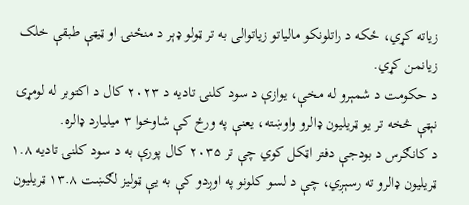زیاته کړي، ځکه د راتلونکو مالیاتو زیاتوالی به تر ټولو ډېر د منځنۍ او ټیټې طبقې خلک زیانمن کړي.
د حکومت د شمېرو له مخې، یوازې د سود کلنۍ تادیه د ۲۰۲۳ کال د اکتوبر له لومړۍ نېټې څخه تر یو ټریلیون ډالرو واوښته، یعنې په ورځ کې شاوخوا ۳ میلیارد ډالره.
د کانګرس د بودجې دفتر اټکل کوي چې تر ۲۰۳۵ کال پورې به د سود کلنۍ تادیه ۱.۸ ټریلیون ډالرو ته رسېږي، چې د لسو کلونو په اوږدو کې به یې ټولیز لګښت ۱۳.۸ ټریلیون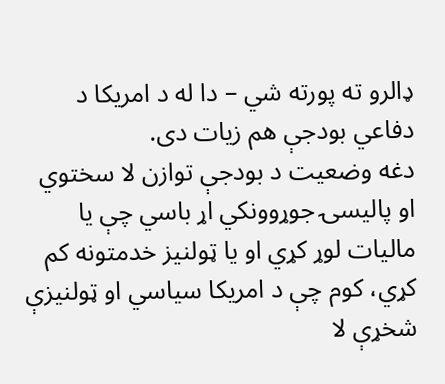ډالرو ته پورته شي – دا له د امریکا د دفاعي بودجې هم زیات دی.
دغه وضعیت د بودجې توازن لا سختوي او پالیسۍ جوړوونکي اړ باسي چې یا مالیات لوړ کړي او یا ټولنیز خدمتونه کم کړي، کوم چې د امریکا سیاسي او ټولنیزې شخړې لا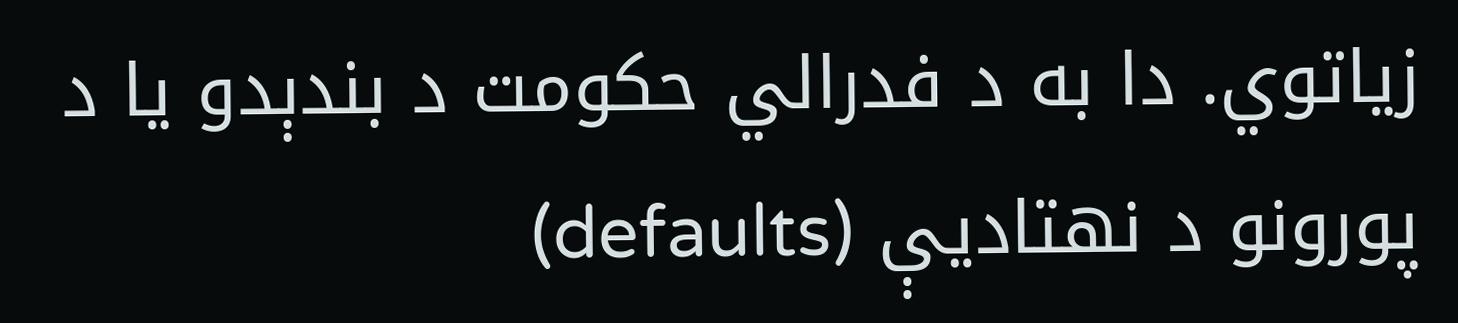زیاتوي. دا به د فدرالي حکومت د بندېدو یا د پورونو د نهتادیې (defaults)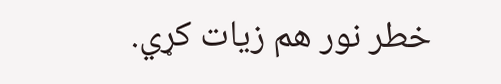خطر نور هم زیات کړي.